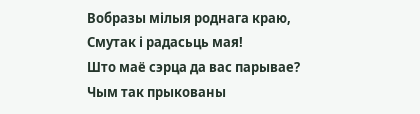Вобразы мілыя роднага краю,
Смутак і радасьць мая!
Што маё сэрца да вас парывае?
Чым так прыкованы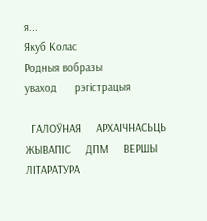я...
Якуб Колас
Родныя вобразы
уваход      рэгiстрацыя

  ГАЛОЎНАЯ     АРХАІЧНАСЬЦЬ     ЖЫВАПІС     ДПМ     ВЕРШЫ     ЛІТАРАТУРА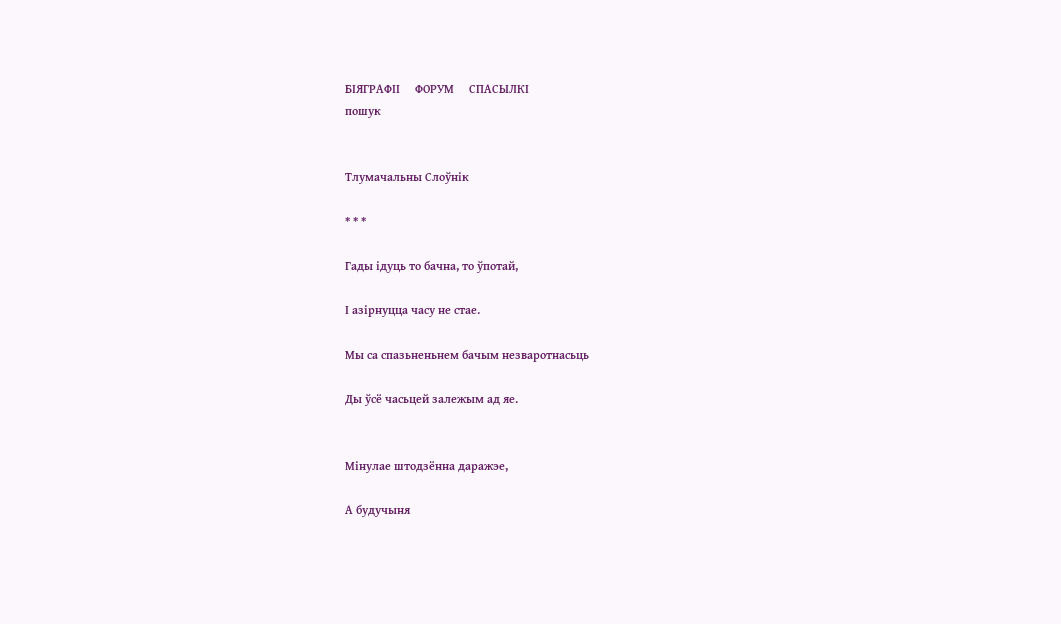БІЯГРАФІІ     ФОРУМ     СПАСЫЛКІ
пошук


Тлумачальны Слоўнік

* * *

Гады ідуць то бачна, то ўпотай,

І азірнуцца часу не стае.

Мы са спазьненьнем бачым незваротнасьць

Ды ўсё часьцей залежым ад яе.


Мінулае штодзённа даражэе,

А будучыня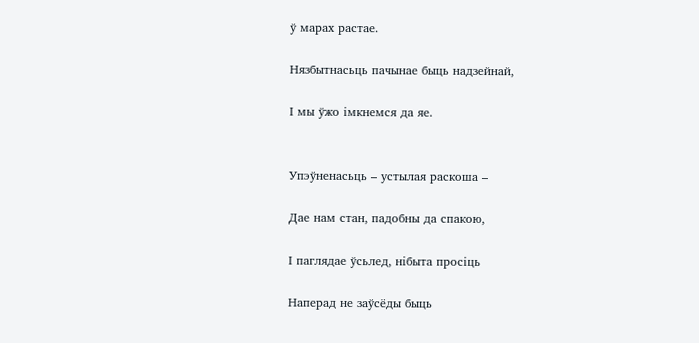ў марах растае.

Нязбытнасьць пачынае быць надзейнай,

І мы ўжо імкнемся да яе.


Упэўненасьць – устылая раскоша –

Дае нам стан, падобны да спакою,

І паглядае ўсьлед, нібыта просіць

Наперад не заўсёды быць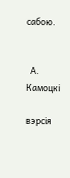сабою.


  А. Камоцкі

вэрсія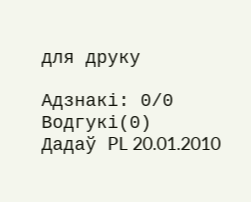для друку

Адзнакi: 0/0 Водгукі(0)
Дадаў PL 20.01.2010